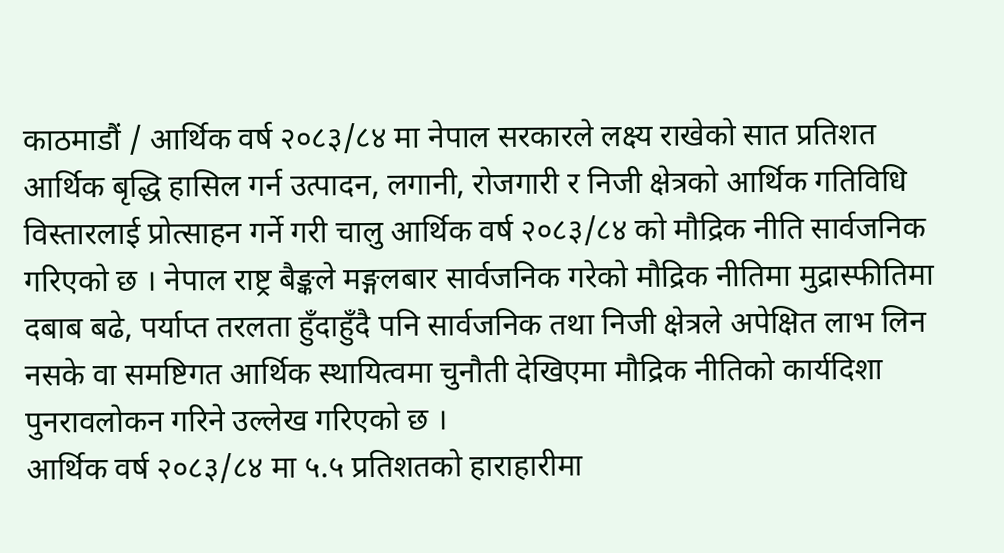काठमाडौं / आर्थिक वर्ष २०८३/८४ मा नेपाल सरकारले लक्ष्य राखेको सात प्रतिशत आर्थिक बृद्धि हासिल गर्न उत्पादन, लगानी, रोजगारी र निजी क्षेत्रको आर्थिक गतिविधि विस्तारलाई प्रोत्साहन गर्ने गरी चालु आर्थिक वर्ष २०८३/८४ को मौद्रिक नीति सार्वजनिक गरिएको छ । नेपाल राष्ट्र बैङ्कले मङ्गलबार सार्वजनिक गरेको मौद्रिक नीतिमा मुद्रास्फीतिमा दबाब बढे, पर्याप्त तरलता हुँदाहुँदै पनि सार्वजनिक तथा निजी क्षेत्रले अपेक्षित लाभ लिन नसके वा समष्टिगत आर्थिक स्थायित्वमा चुनौती देखिएमा मौद्रिक नीतिको कार्यदिशा पुनरावलोकन गरिने उल्लेख गरिएको छ ।
आर्थिक वर्ष २०८३/८४ मा ५.५ प्रतिशतको हाराहारीमा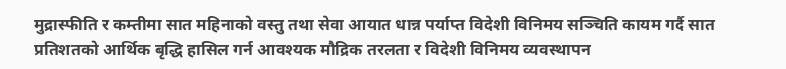मुद्रास्फीति र कम्तीमा सात महिनाको वस्तु तथा सेवा आयात धान्न पर्याप्त विदेशी विनिमय सञ्चिति कायम गर्दै सात प्रतिशतको आर्थिक बृद्धि हासिल गर्न आवश्यक मौद्रिक तरलता र विदेशी विनिमय व्यवस्थापन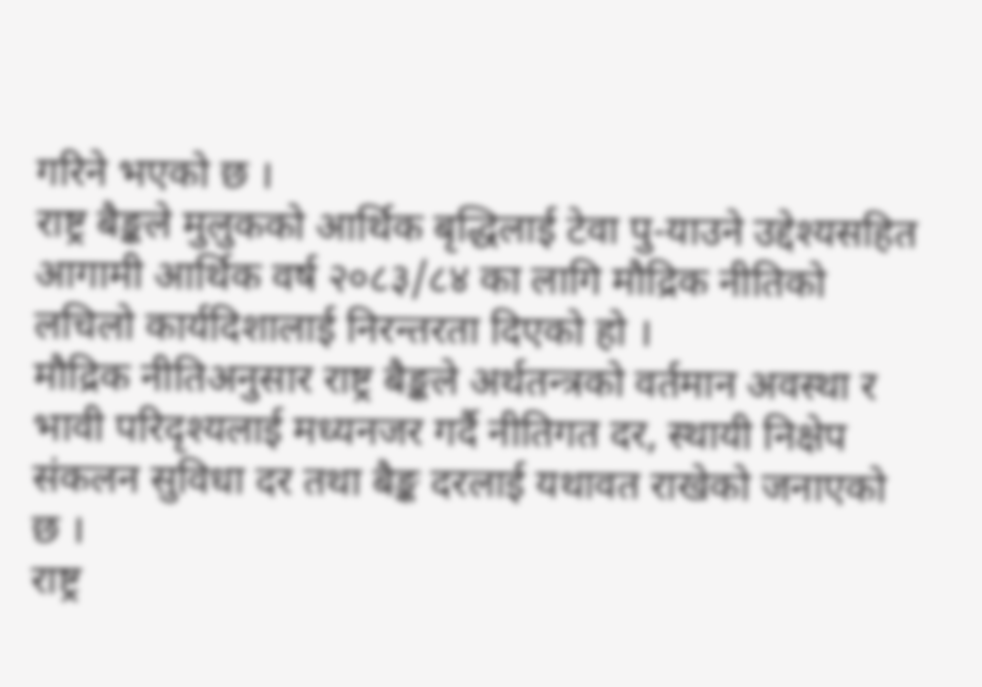गरिने भएको छ ।
राष्ट्र बैङ्कले मुलुकको आर्थिक बृद्धिलाई टेवा पु-याउने उद्देश्यसहित आगामी आर्थिक वर्ष २०८३/८४ का लागि मौद्रिक नीतिको लचिलो कार्यदिशालाई निरन्तरता दिएको हो ।
मौद्रिक नीतिअनुसार राष्ट्र बैङ्कले अर्थतन्त्रको वर्तमान अवस्था र भावी परिदृश्यलाई मध्यनजर गर्दै नीतिगत दर, स्थायी निक्षेप संकलन सुविधा दर तथा बैङ्क दरलाई यथावत राखेको जनाएको छ ।
राष्ट्र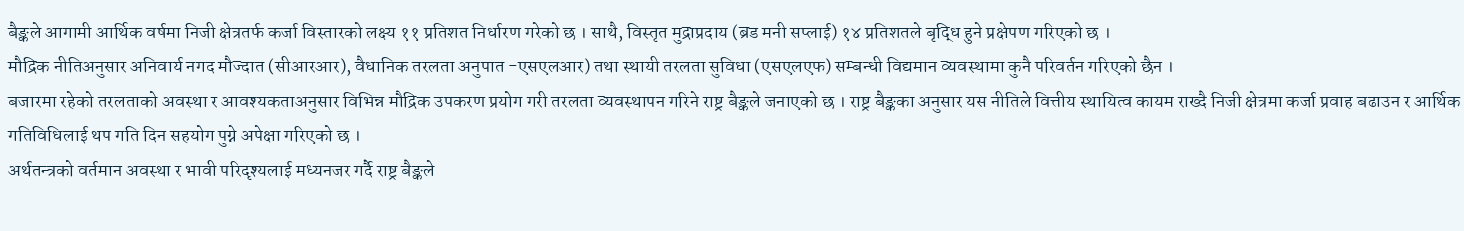बैङ्कले आगामी आर्थिक वर्षमा निजी क्षेत्रतर्फ कर्जा विस्तारको लक्ष्य ११ प्रतिशत निर्धारण गरेको छ । साथै, विस्तृत मुद्राप्रदाय (ब्रड मनी सप्लाई) १४ प्रतिशतले बृद्धि हुने प्रक्षेपण गरिएको छ ।
मौद्रिक नीतिअनुसार अनिवार्य नगद मौज्दात (सीआरआर), वैधानिक तरलता अनुपात -एसएलआर) तथा स्थायी तरलता सुविधा (एसएलएफ) सम्बन्धी विद्यमान व्यवस्थामा कुनै परिवर्तन गरिएको छैन ।
बजारमा रहेको तरलताको अवस्था र आवश्यकताअनुसार विभिन्न मौद्रिक उपकरण प्रयोग गरी तरलता व्यवस्थापन गरिने राष्ट्र बैङ्कले जनाएको छ । राष्ट्र बैङ्कका अनुसार यस नीतिले वित्तीय स्थायित्व कायम राख्दै निजी क्षेत्रमा कर्जा प्रवाह बढाउन र आर्थिक गतिविधिलाई थप गति दिन सहयोग पुग्ने अपेक्षा गरिएको छ ।
अर्थतन्त्रको वर्तमान अवस्था र भावी परिदृश्यलाई मध्यनजर गर्दै राष्ट्र बैङ्कले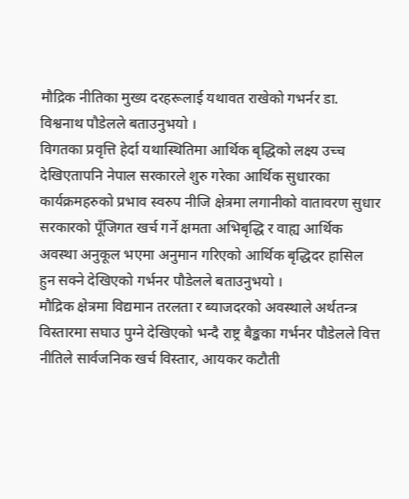मौद्रिक नीतिका मुख्य दरहरूलाई यथावत राखेको गभर्नर डा. विश्वनाथ पौडेलले बताउनुभयो ।
विगतका प्रवृत्ति हेर्दा यथास्थितिमा आर्थिक बृद्धिको लक्ष्य उच्च देखिएतापनि नेपाल सरकारले शुरु गरेका आर्थिक सुधारका कार्यक्रमहरुको प्रभाव स्वरुप नीजि क्षेत्रमा लगानीको वातावरण सुधार सरकारको पूँजिगत खर्च गर्ने क्षमता अभिबृद्धि र वाह्य आर्थिक अवस्था अनुकूल भएमा अनुमान गरिएको आर्थिक बृद्धिदर हासिल हुन सक्ने देखिएको गर्भनर पौडेलले बताउनुभयो ।
मौद्रिक क्षेत्रमा विद्यमान तरलता र ब्याजदरको अवस्थाले अर्थतन्त्र विस्तारमा सघाउ पुग्ने देखिएको भन्दै राष्ट्र बैङ्कका गर्भनर पौडेलले वित्त नीतिले सार्वजनिक खर्च विस्तार, आयकर कटौती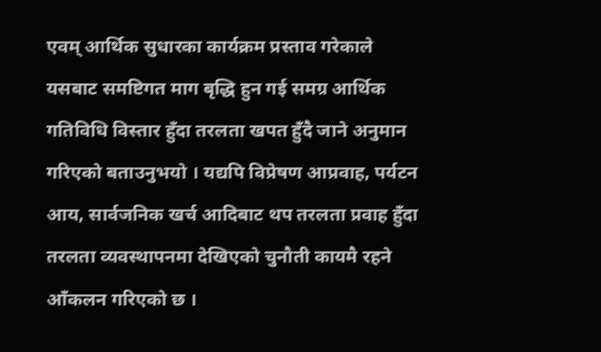एवम् आर्थिक सुधारका कार्यक्रम प्रस्ताव गरेकाले यसबाट समष्टिगत माग बृद्धि हुन गई समग्र आर्थिक गतिविधि विस्तार हुँदा तरलता खपत हुँदै जाने अनुमान गरिएको बताउनुभयो । यद्यपि विप्रेषण आप्रवाह, पर्यटन आय, सार्वजनिक खर्च आदिबाट थप तरलता प्रवाह हुँदा तरलता व्यवस्थापनमा देखिएको चुनौती कायमै रहने आँकलन गरिएको छ ।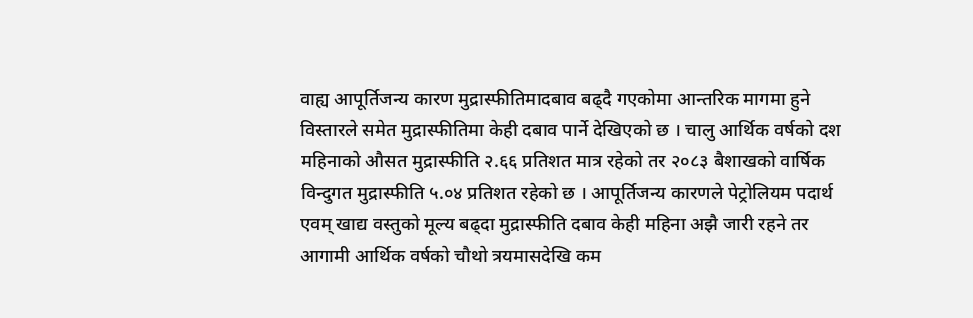वाह्य आपूर्तिजन्य कारण मुद्रास्फीतिमादबाव बढ्दै गएकोमा आन्तरिक मागमा हुने विस्तारले समेत मुद्रास्फीतिमा केही दबाव पार्ने देखिएको छ । चालु आर्थिक वर्षको दश महिनाको औसत मुद्रास्फीति २.६६ प्रतिशत मात्र रहेको तर २०८३ बैशाखको वार्षिक विन्दुगत मुद्रास्फीति ५.०४ प्रतिशत रहेको छ । आपूर्तिजन्य कारणले पेट्रोलियम पदार्थ एवम् खाद्य वस्तुको मूल्य बढ्दा मुद्रास्फीति दबाव केही महिना अझै जारी रहने तर आगामी आर्थिक वर्षको चौथो त्रयमासदेखि कम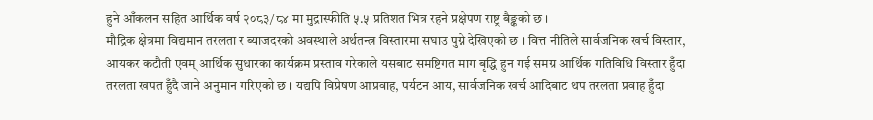हुने आँकलन सहित आर्थिक वर्ष २०८३/८४ मा मुद्रास्फीति ५.५ प्रतिशत भित्र रहने प्रक्षेपण राष्ट्र बैङ्कको छ ।
मौद्रिक क्षेत्रमा विद्यमान तरलता र ब्याजदरको अवस्थाले अर्थतन्त्र विस्तारमा सघाउ पुग्ने देखिएको छ । वित्त नीतिले सार्वजनिक खर्च विस्तार, आयकर कटौती एवम् आर्थिक सुधारका कार्यक्रम प्रस्ताव गरेकाले यसबाट समष्टिगत माग बृद्धि हुन गई समग्र आर्थिक गतिविधि विस्तार हुँदा तरलता खपत हुँदै जाने अनुमान गरिएको छ । यद्यपि विप्रेषण आप्रवाह, पर्यटन आय, सार्वजनिक खर्च आदिबाट थप तरलता प्रवाह हुँदा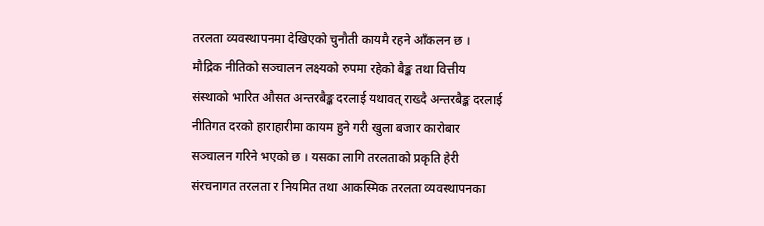तरलता व्यवस्थापनमा देखिएको चुनौती कायमै रहने आँकलन छ ।
मौद्रिक नीतिको सञ्चालन लक्ष्यको रुपमा रहेको बैङ्क तथा वित्तीय संस्थाको भारित औसत अन्तरबैङ्क दरलाई यथावत् राख्दै अन्तरबैङ्क दरलाई नीतिगत दरको हाराहारीमा कायम हुने गरी खुला बजार कारोबार सञ्चालन गरिने भएको छ । यसका लागि तरलताको प्रकृति हेरी संरचनागत तरलता र नियमित तथा आकस्मिक तरलता व्यवस्थापनका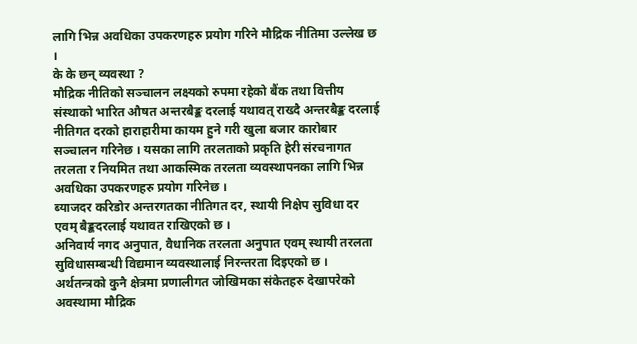लागि भिन्न अवधिका उपकरणहरु प्रयोग गरिने मौद्रिक नीतिमा उल्लेख छ ।
के के छन् व्यवस्था ?
मौद्रिक नीतिको सञ्चालन लक्ष्यको रुपमा रहेको बैंक तथा वित्तीय संस्थाको भारित औषत अन्तरबैङ्क दरलाई यथावत् राख्दै अन्तरबैङ्क दरलाई नीतिगत दरको हाराहारीमा कायम हुने गरी खुला बजार कारोबार सञ्चालन गरिनेछ । यसका लागि तरलताको प्रकृति हेरी संरचनागत तरलता र नियमित तथा आकस्मिक तरलता व्यवस्थापनका लागि भिन्न अवधिका उपकरणहरु प्रयोग गरिनेछ ।
ब्याजदर करिडोर अन्तरगतका नीतिगत दर, स्थायी निक्षेप सुविधा दर एवम् बैङ्कदरलाई यथावत राखिएको छ ।
अनिवार्य नगद अनुपात, वैधानिक तरलता अनुपात एवम् स्थायी तरलता सुविधासम्बन्धी विद्यमान व्यवस्थालाई निरन्तरता दिइएको छ ।
अर्थतन्त्रको कुनै क्षेत्रमा प्रणालीगत जोखिमका संकेतहरु देखापरेको अवस्थामा मौद्रिक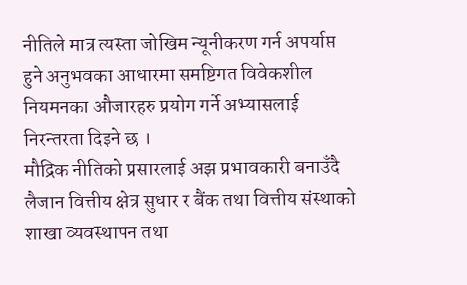नीतिले मात्र त्यस्ता जोखिम न्यूनीकरण गर्न अपर्याप्त हुने अनुभवका आधारमा समष्टिगत विवेकशील नियमनका औजारहरु प्रयोग गर्ने अभ्यासलाई निरन्तरता दिइने छ ।
मौद्रिक नीतिको प्रसारलाई अझ प्रभावकारी बनाउँदै लैजान वित्तीय क्षेत्र सुधार र बैंक तथा वित्तीय संस्थाको शाखा व्यवस्थापन तथा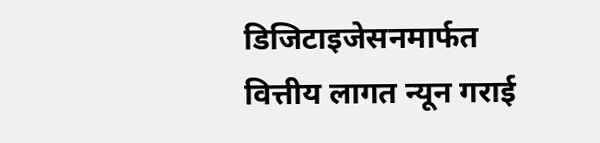डिजिटाइजेसनमार्फत वित्तीय लागत न्यून गराई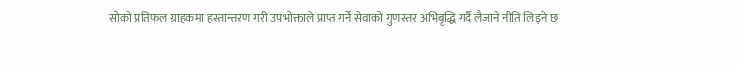सोको प्रतिफल ग्राहकमा हस्तान्तरण गरी उपभोक्ताले प्राप्त गर्ने सेवाको गुणस्तर अभिबृद्धि गर्दै लैजाने नीति लिइने छ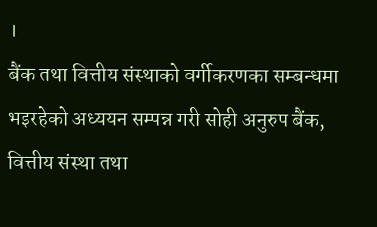।
बैंक तथा वित्तीय संस्थाको वर्गीकरणका सम्बन्धमा भइरहेको अध्ययन सम्पन्न गरी सोही अनुरुप बैंक, वित्तीय संस्था तथा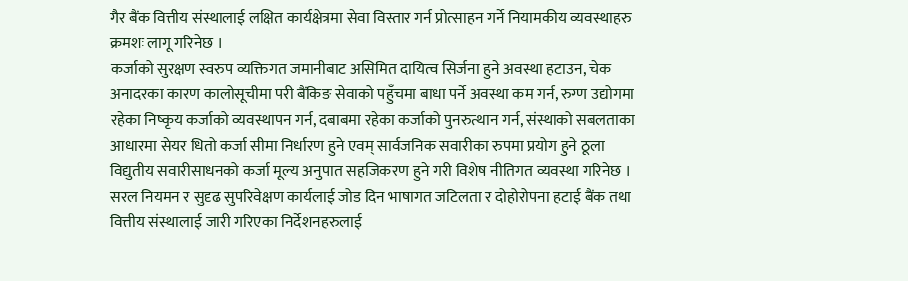गैर बैंक वित्तीय संस्थालाई लक्षित कार्यक्षेत्रमा सेवा विस्तार गर्न प्रोत्साहन गर्ने नियामकीय व्यवस्थाहरु क्रमशः लागू गरिनेछ ।
कर्जाको सुरक्षण स्वरुप व्यक्तिगत जमानीबाट असिमित दायित्व सिर्जना हुने अवस्था हटाउन, चेक अनादरका कारण कालोसूचीमा परी बैंकिङ सेवाको पहुँचमा बाधा पर्ने अवस्था कम गर्न, रुग्ण उद्योगमा रहेका निष्कृय कर्जाको व्यवस्थापन गर्न, दबाबमा रहेका कर्जाको पुनरुत्थान गर्न, संस्थाको सबलताका आधारमा सेयर धितो कर्जा सीमा निर्धारण हुने एवम् सार्वजनिक सवारीका रुपमा प्रयोग हुने ठूला विद्युतीय सवारीसाधनको कर्जा मूल्य अनुपात सहजिकरण हुने गरी विशेष नीतिगत व्यवस्था गरिनेछ ।
सरल नियमन र सुदृढ सुपरिवेक्षण कार्यलाई जोड दिन भाषागत जटिलता र दोहोरोपना हटाई बैंक तथा वित्तीय संस्थालाई जारी गरिएका निर्देशनहरुलाई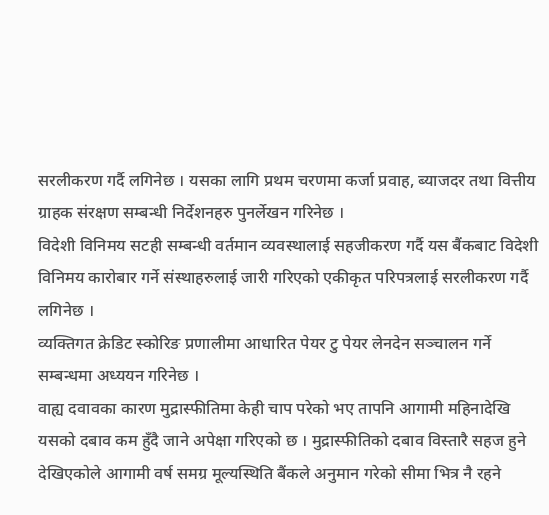सरलीकरण गर्दै लगिनेछ । यसका लागि प्रथम चरणमा कर्जा प्रवाह, ब्याजदर तथा वित्तीय ग्राहक संरक्षण सम्बन्धी निर्देशनहरु पुनर्लेखन गरिनेछ ।
विदेशी विनिमय सटही सम्बन्धी वर्तमान व्यवस्थालाई सहजीकरण गर्दै यस बैंकबाट विदेशी विनिमय कारोबार गर्ने संस्थाहरुलाई जारी गरिएको एकीकृत परिपत्रलाई सरलीकरण गर्दै लगिनेछ ।
व्यक्तिगत क्रेडिट स्कोरिङ प्रणालीमा आधारित पेयर टु पेयर लेनदेन सञ्चालन गर्ने सम्बन्धमा अध्ययन गरिनेछ ।
वाह्य दवावका कारण मुद्रास्फीतिमा केही चाप परेको भए तापनि आगामी महिनादेखि यसको दबाव कम हुँदै जाने अपेक्षा गरिएको छ । मुद्रास्फीतिको दबाव विस्तारै सहज हुने देखिएकोले आगामी वर्ष समग्र मूल्यस्थिति बैंकले अनुमान गरेको सीमा भित्र नै रहने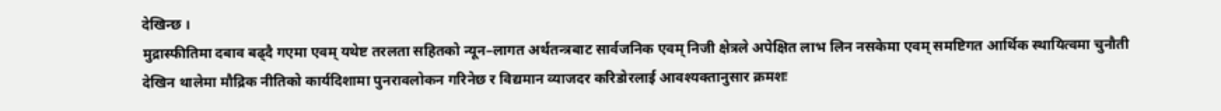देखिन्छ ।
मुद्रास्फीतिमा दबाव बढ्दै गएमा एवम् यथेष्ट तरलता सहितको न्यून–लागत अर्थतन्त्रबाट सार्वजनिक एवम् निजी क्षेत्रले अपेक्षित लाभ लिन नसकेमा एवम् समष्टिगत आर्थिक स्थायित्वमा चुनौती देखिन थालेमा मौद्रिक नीतिको कार्यदिशामा पुनरावलोकन गरिनेछ र विद्यमान व्याजदर करिडोरलाई आवश्यक्तानुसार क्रमशः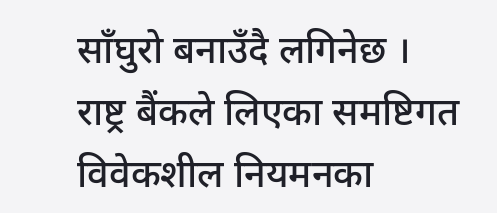साँघुरो बनाउँदै लगिनेछ ।
राष्ट्र बैंकले लिएका समष्टिगत विवेकशील नियमनका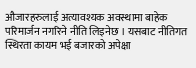औजारहरुलाई अत्यावश्यक अवस्थामा बाहेक परिमार्जन नगरिने नीति लिइनेछ । यसबाट नीतिगत स्थिरता कायम भई बजारको अपेक्षा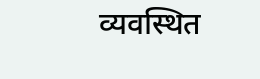व्यवस्थित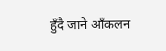हुँदै जाने आँकलन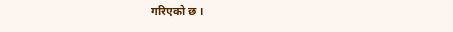गरिएको छ ।